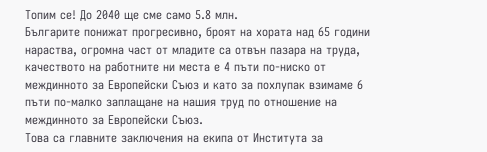Топим се! До 2040 ще сме само 5.8 млн.
Българите понижат прогресивно, броят на хората над 65 години нараства, огромна част от младите са отвън пазара на труда, качеството на работните ни места е 4 пъти по-ниско от междинното за Европейски Съюз и като за похлупак взимаме 6 пъти по-малко заплащане на нашия труд по отношение на междинното за Европейски Съюз.
Това са главните заключения на екипа от Института за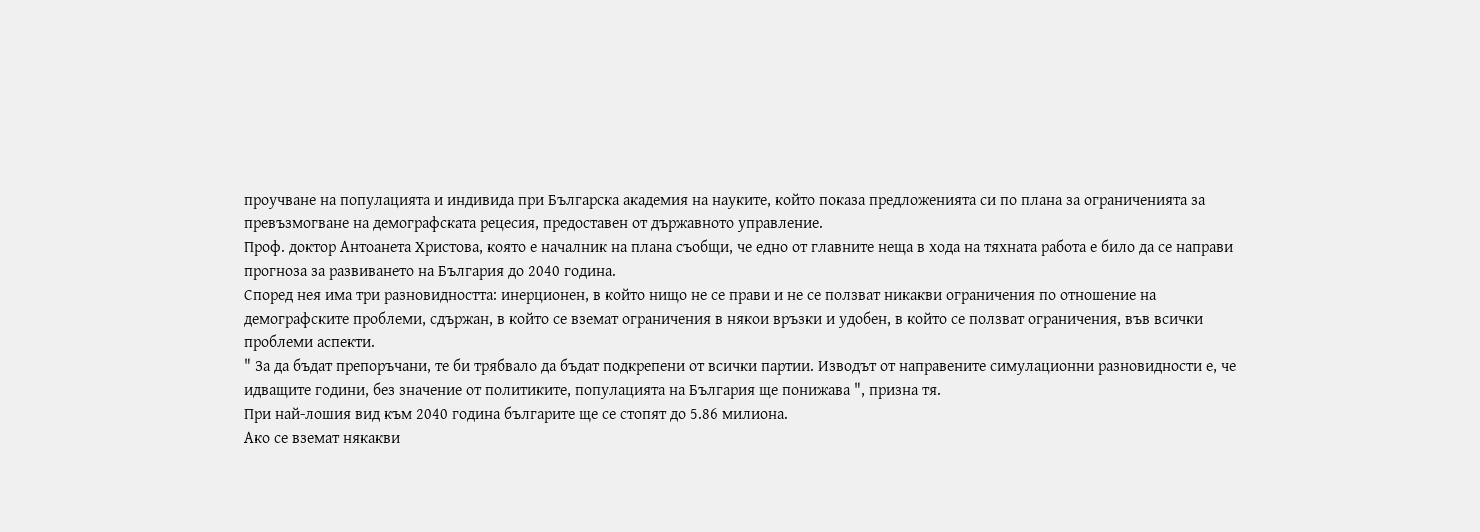проучване на популацията и индивида при Българска академия на науките, който показа предложенията си по плана за ограниченията за превъзмогване на демографската рецесия, предоставен от държавното управление.
Проф. доктор Антоанета Христова, която е началник на плана съобщи, че едно от главните неща в хода на тяхната работа е било да се направи прогноза за развиването на България до 2040 година.
Според нея има три разновидността: инерционен, в който нищо не се прави и не се ползват никакви ограничения по отношение на демографските проблеми, сдържан, в който се вземат ограничения в някои връзки и удобен, в който се ползват ограничения, във всички проблеми аспекти.
" За да бъдат препоръчани, те би трябвало да бъдат подкрепени от всички партии. Изводът от направените симулационни разновидности е, че идващите години, без значение от политиките, популацията на България ще понижава ", призна тя.
При най-лошия вид към 2040 година българите ще се стопят до 5.86 милиона.
Ако се вземат някакви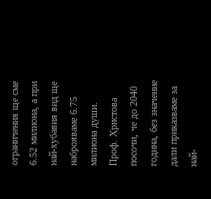ограничения ще сме 6.52 милиона, а при най-хубавия вид ще наброяваме 6.75 милиона души.
Проф. Христова посочи, че до 2040 година, без значение дали приказваме за най-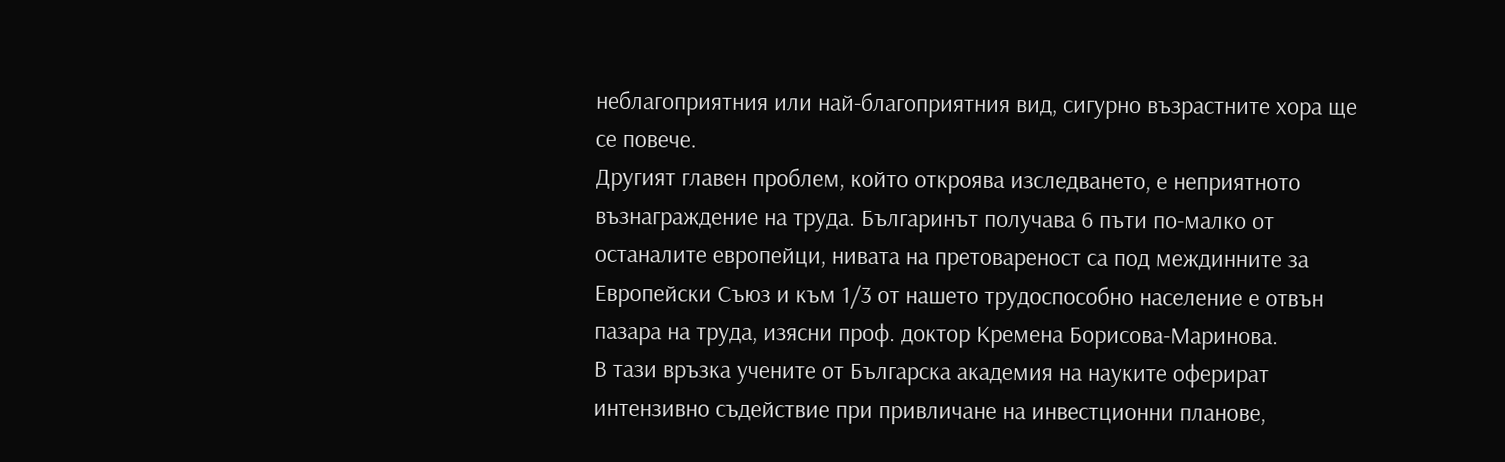неблагоприятния или най-благоприятния вид, сигурно възрастните хора ще се повече.
Другият главен проблем, който откроява изследването, е неприятното възнаграждение на труда. Българинът получава 6 пъти по-малко от останалите европейци, нивата на претовареност са под междинните за Европейски Съюз и към 1/3 от нашето трудоспособно население е отвън пазара на труда, изясни проф. доктор Кремена Борисова-Маринова.
В тази връзка учените от Българска академия на науките оферират интензивно съдействие при привличане на инвестционни планове,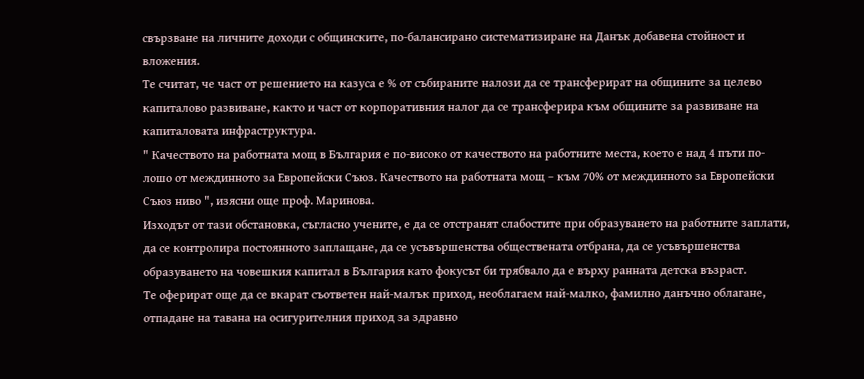свързване на личните доходи с общинските, по-балансирано систематизиране на Данък добавена стойност и вложения.
Те считат, че част от решението на казуса е % от събираните налози да се трансферират на общините за целево капиталово развиване, както и част от корпоративния налог да се трансферира към общините за развиване на капиталовата инфраструктура.
" Качеството на работната мощ в България е по-високо от качеството на работните места, което е над 4 пъти по-лошо от междинното за Европейски Съюз. Качеството на работната мощ – към 70% от междинното за Европейски Съюз ниво ", изясни още проф. Маринова.
Изходът от тази обстановка, съгласно учените, е да се отстранят слабостите при образуването на работните заплати, да се контролира постоянното заплащане, да се усъвършенства обществената отбрана, да се усъвършенства образуването на човешкия капитал в България като фокусът би трябвало да е върху ранната детска възраст.
Те оферират още да се вкарат съответен най-малък приход, необлагаем най-малко, фамилно данъчно облагане, отпадане на тавана на осигурителния приход за здравно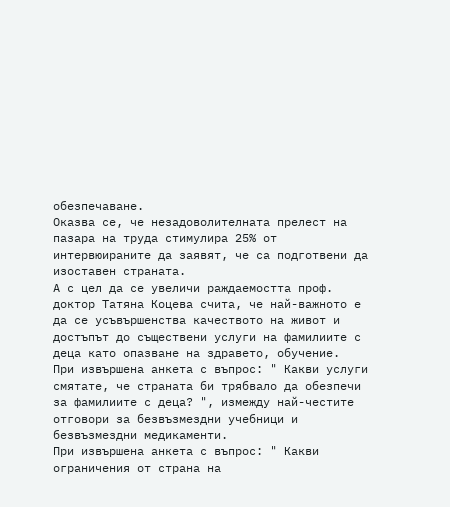обезпечаване.
Оказва се, че незадоволителната прелест на пазара на труда стимулира 25% от интервюираните да заявят, че са подготвени да изоставен страната.
А с цел да се увеличи раждаемостта проф. доктор Татяна Коцева счита, че най-важното е да се усъвършенства качеството на живот и достъпът до съществени услуги на фамилиите с деца като опазване на здравето, обучение.
При извършена анкета с въпрос: " Какви услуги смятате, че страната би трябвало да обезпечи за фамилиите с деца? ", измежду най-честите отговори за безвъзмездни учебници и безвъзмездни медикаменти.
При извършена анкета с въпрос: " Какви ограничения от страна на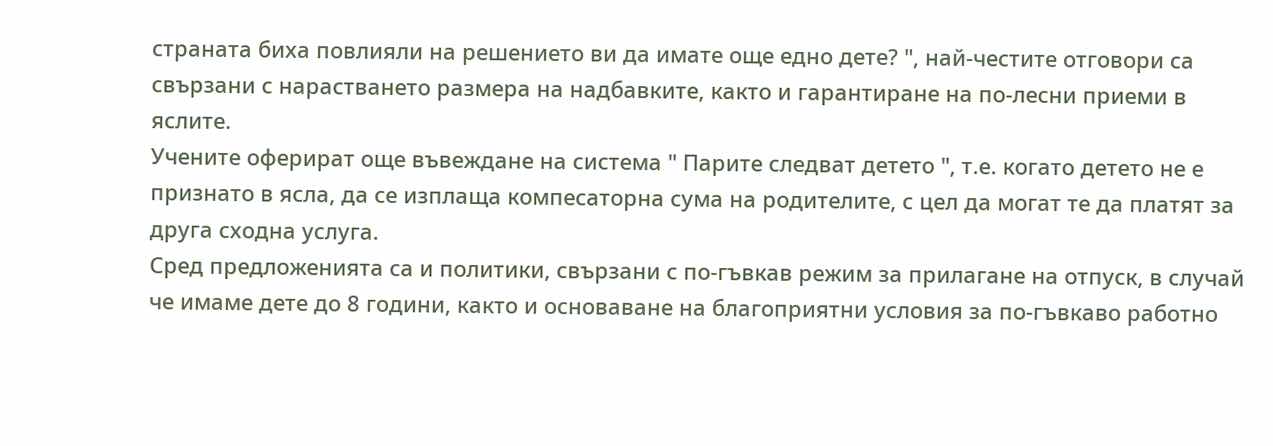страната биха повлияли на решението ви да имате още едно дете? ", най-честите отговори са свързани с нарастването размера на надбавките, както и гарантиране на по-лесни приеми в яслите.
Учените оферират още въвеждане на система " Парите следват детето ", т.е. когато детето не е признато в ясла, да се изплаща компесаторна сума на родителите, с цел да могат те да платят за друга сходна услуга.
Сред предложенията са и политики, свързани с по-гъвкав режим за прилагане на отпуск, в случай че имаме дете до 8 години, както и основаване на благоприятни условия за по-гъвкаво работно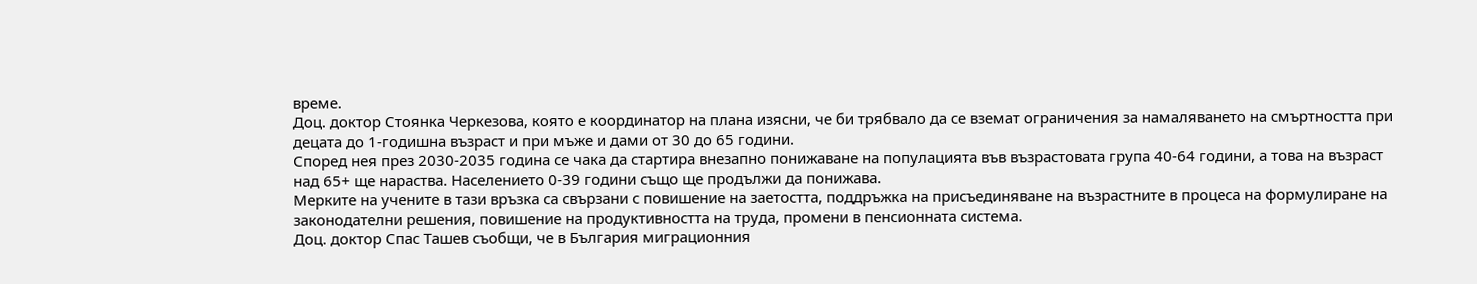време.
Доц. доктор Стоянка Черкезова, която е координатор на плана изясни, че би трябвало да се вземат ограничения за намаляването на смъртността при децата до 1-годишна възраст и при мъже и дами от 30 до 65 години.
Според нея през 2030-2035 година се чака да стартира внезапно понижаване на популацията във възрастовата група 40-64 години, а това на възраст над 65+ ще нараства. Населението 0-39 години също ще продължи да понижава.
Мерките на учените в тази връзка са свързани с повишение на заетостта, поддръжка на присъединяване на възрастните в процеса на формулиране на законодателни решения, повишение на продуктивността на труда, промени в пенсионната система.
Доц. доктор Спас Ташев съобщи, че в България миграционния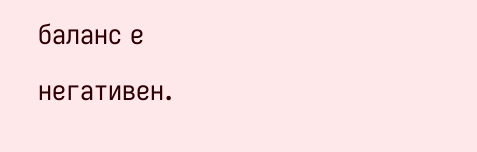баланс е негативен.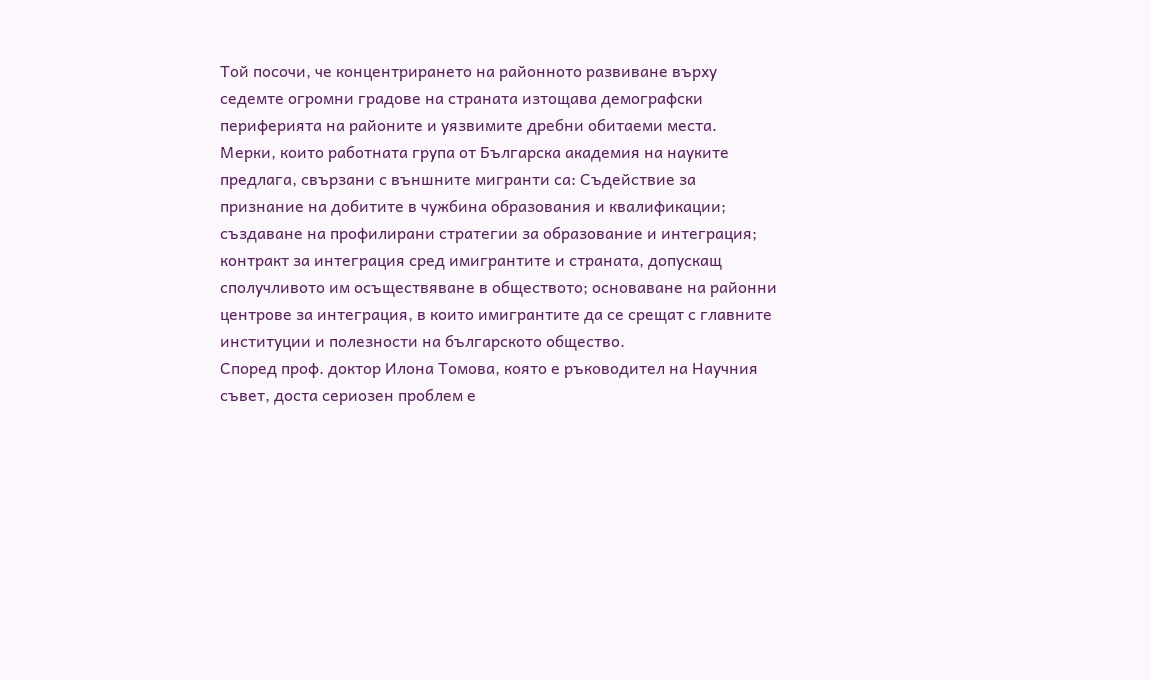Той посочи, че концентрирането на районното развиване върху седемте огромни градове на страната изтощава демографски периферията на районите и уязвимите дребни обитаеми места.
Мерки, които работната група от Българска академия на науките предлага, свързани с външните мигранти са: Съдействие за признание на добитите в чужбина образования и квалификации; създаване на профилирани стратегии за образование и интеграция; контракт за интеграция сред имигрантите и страната, допускащ сполучливото им осъществяване в обществото; основаване на районни центрове за интеграция, в които имигрантите да се срещат с главните институции и полезности на българското общество.
Според проф. доктор Илона Томова, която е ръководител на Научния съвет, доста сериозен проблем е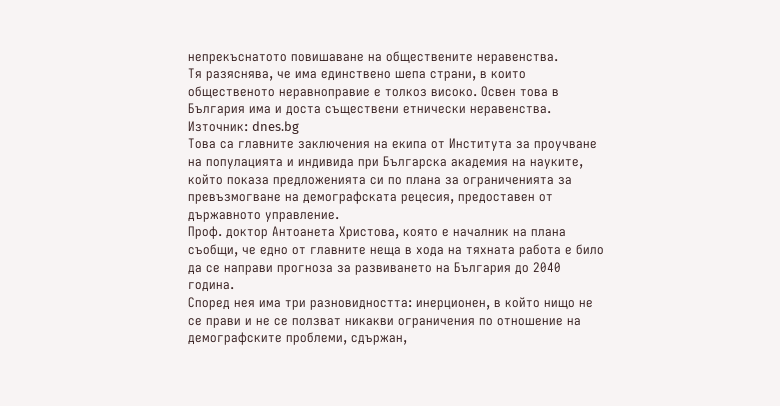непрекъснатото повишаване на обществените неравенства.
Тя разяснява, че има единствено шепа страни, в които общественото неравноправие е толкоз високо. Освен това в България има и доста съществени етнически неравенства.
Източник: dnes.bg
Това са главните заключения на екипа от Института за проучване на популацията и индивида при Българска академия на науките, който показа предложенията си по плана за ограниченията за превъзмогване на демографската рецесия, предоставен от държавното управление.
Проф. доктор Антоанета Христова, която е началник на плана съобщи, че едно от главните неща в хода на тяхната работа е било да се направи прогноза за развиването на България до 2040 година.
Според нея има три разновидността: инерционен, в който нищо не се прави и не се ползват никакви ограничения по отношение на демографските проблеми, сдържан,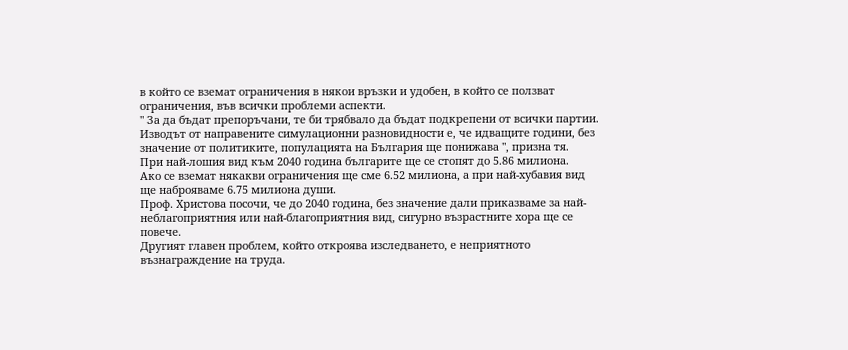в който се вземат ограничения в някои връзки и удобен, в който се ползват ограничения, във всички проблеми аспекти.
" За да бъдат препоръчани, те би трябвало да бъдат подкрепени от всички партии. Изводът от направените симулационни разновидности е, че идващите години, без значение от политиките, популацията на България ще понижава ", призна тя.
При най-лошия вид към 2040 година българите ще се стопят до 5.86 милиона.
Ако се вземат някакви ограничения ще сме 6.52 милиона, а при най-хубавия вид ще наброяваме 6.75 милиона души.
Проф. Христова посочи, че до 2040 година, без значение дали приказваме за най-неблагоприятния или най-благоприятния вид, сигурно възрастните хора ще се повече.
Другият главен проблем, който откроява изследването, е неприятното възнаграждение на труда.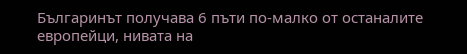Българинът получава 6 пъти по-малко от останалите европейци, нивата на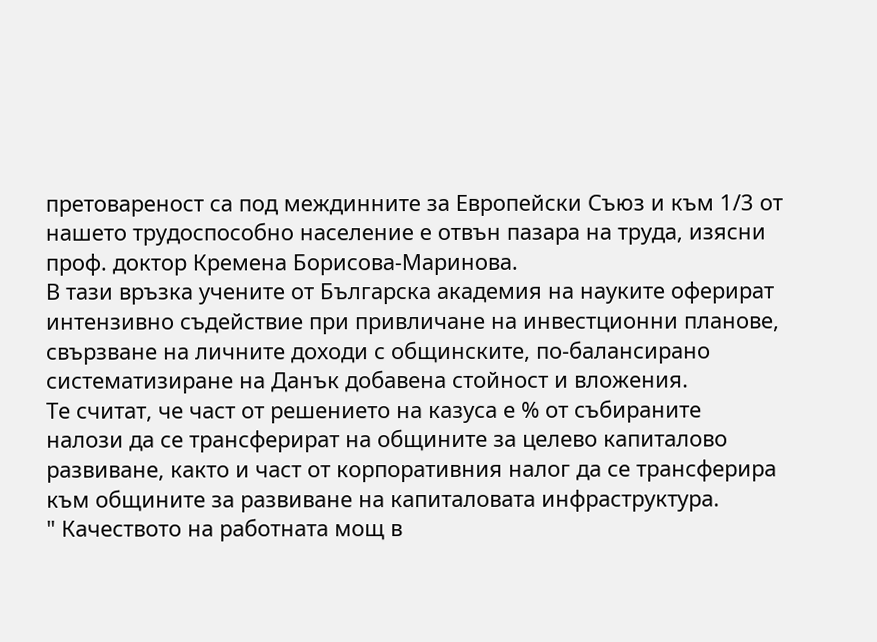претовареност са под междинните за Европейски Съюз и към 1/3 от нашето трудоспособно население е отвън пазара на труда, изясни проф. доктор Кремена Борисова-Маринова.
В тази връзка учените от Българска академия на науките оферират интензивно съдействие при привличане на инвестционни планове, свързване на личните доходи с общинските, по-балансирано систематизиране на Данък добавена стойност и вложения.
Те считат, че част от решението на казуса е % от събираните налози да се трансферират на общините за целево капиталово развиване, както и част от корпоративния налог да се трансферира към общините за развиване на капиталовата инфраструктура.
" Качеството на работната мощ в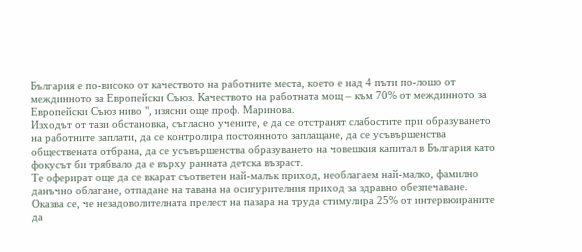България е по-високо от качеството на работните места, което е над 4 пъти по-лошо от междинното за Европейски Съюз. Качеството на работната мощ – към 70% от междинното за Европейски Съюз ниво ", изясни още проф. Маринова.
Изходът от тази обстановка, съгласно учените, е да се отстранят слабостите при образуването на работните заплати, да се контролира постоянното заплащане, да се усъвършенства обществената отбрана, да се усъвършенства образуването на човешкия капитал в България като фокусът би трябвало да е върху ранната детска възраст.
Те оферират още да се вкарат съответен най-малък приход, необлагаем най-малко, фамилно данъчно облагане, отпадане на тавана на осигурителния приход за здравно обезпечаване.
Оказва се, че незадоволителната прелест на пазара на труда стимулира 25% от интервюираните да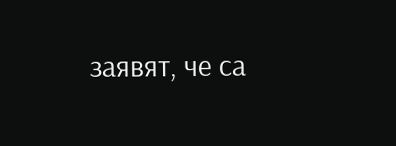заявят, че са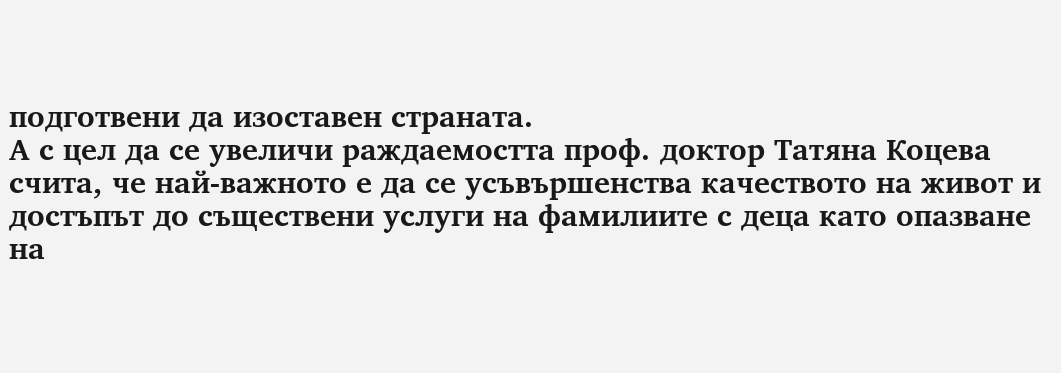подготвени да изоставен страната.
А с цел да се увеличи раждаемостта проф. доктор Татяна Коцева счита, че най-важното е да се усъвършенства качеството на живот и достъпът до съществени услуги на фамилиите с деца като опазване на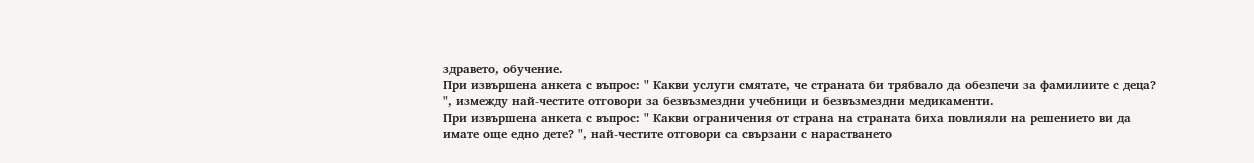здравето, обучение.
При извършена анкета с въпрос: " Какви услуги смятате, че страната би трябвало да обезпечи за фамилиите с деца? ", измежду най-честите отговори за безвъзмездни учебници и безвъзмездни медикаменти.
При извършена анкета с въпрос: " Какви ограничения от страна на страната биха повлияли на решението ви да имате още едно дете? ", най-честите отговори са свързани с нарастването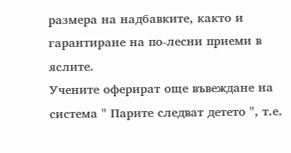размера на надбавките, както и гарантиране на по-лесни приеми в яслите.
Учените оферират още въвеждане на система " Парите следват детето ", т.е.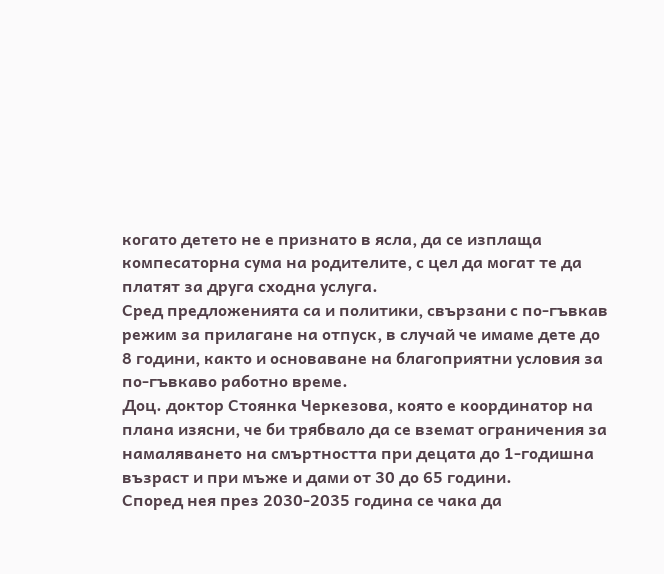когато детето не е признато в ясла, да се изплаща компесаторна сума на родителите, с цел да могат те да платят за друга сходна услуга.
Сред предложенията са и политики, свързани с по-гъвкав режим за прилагане на отпуск, в случай че имаме дете до 8 години, както и основаване на благоприятни условия за по-гъвкаво работно време.
Доц. доктор Стоянка Черкезова, която е координатор на плана изясни, че би трябвало да се вземат ограничения за намаляването на смъртността при децата до 1-годишна възраст и при мъже и дами от 30 до 65 години.
Според нея през 2030-2035 година се чака да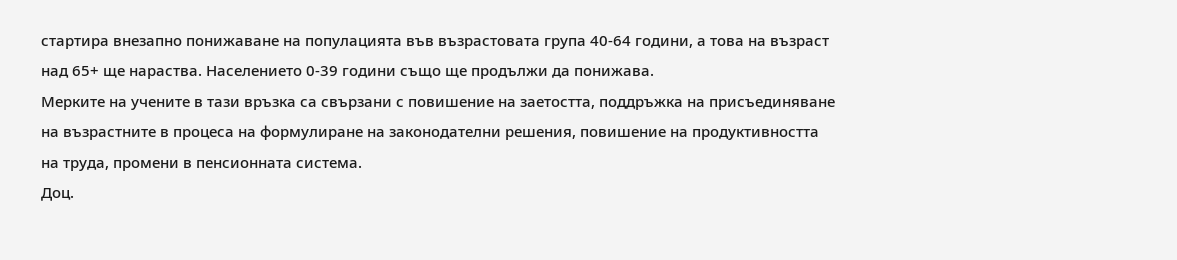стартира внезапно понижаване на популацията във възрастовата група 40-64 години, а това на възраст над 65+ ще нараства. Населението 0-39 години също ще продължи да понижава.
Мерките на учените в тази връзка са свързани с повишение на заетостта, поддръжка на присъединяване на възрастните в процеса на формулиране на законодателни решения, повишение на продуктивността на труда, промени в пенсионната система.
Доц.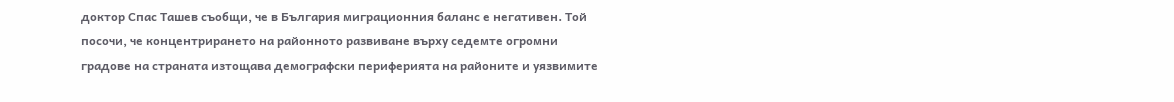доктор Спас Ташев съобщи, че в България миграционния баланс е негативен. Той посочи, че концентрирането на районното развиване върху седемте огромни градове на страната изтощава демографски периферията на районите и уязвимите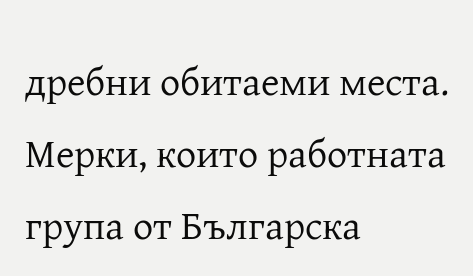дребни обитаеми места.
Мерки, които работната група от Българска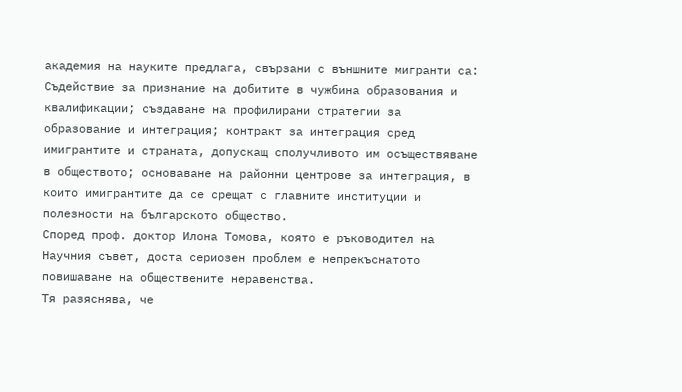академия на науките предлага, свързани с външните мигранти са: Съдействие за признание на добитите в чужбина образования и квалификации; създаване на профилирани стратегии за образование и интеграция; контракт за интеграция сред имигрантите и страната, допускащ сполучливото им осъществяване в обществото; основаване на районни центрове за интеграция, в които имигрантите да се срещат с главните институции и полезности на българското общество.
Според проф. доктор Илона Томова, която е ръководител на Научния съвет, доста сериозен проблем е непрекъснатото повишаване на обществените неравенства.
Тя разяснява, че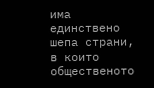има единствено шепа страни, в които общественото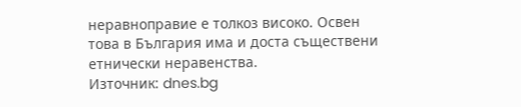неравноправие е толкоз високо. Освен това в България има и доста съществени етнически неравенства.
Източник: dnes.bg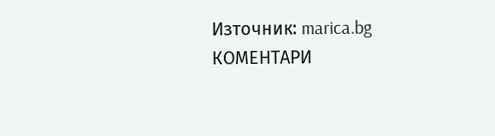Източник: marica.bg
КОМЕНТАРИ